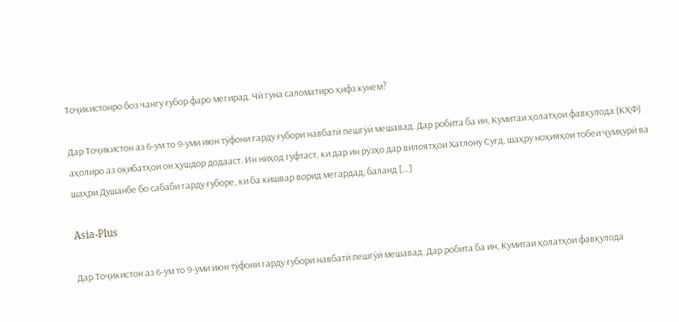Тоҷикистонро боз чангу ғубор фаро мегирад. Чӣ гуна саломатиро ҳифз кунем?

Дар Тоҷикистон аз 6-ум то 9-уми июн тӯфони гарду ғубори навбатӣ пешгӯӣ мешавад. Дар робита ба ин, Кумитаи ҳолатҳои фавқулода (КҲФ) аҳолиро аз оқибатҳои он ҳушдор додааст. Ин ниҳод гуфтаст, ки дар ин рӯзҳо дар вилоятҳои Хатлону Суғд, шаҳру ноҳияҳои тобеи ҷумҳурӣ ва шаҳри Душанбе бо сабаби гарду ғуборе, ки ба кишвар ворид мегардад, баланд […]

Asia-Plus

Дар Тоҷикистон аз 6-ум то 9-уми июн тӯфони гарду ғубори навбатӣ пешгӯӣ мешавад. Дар робита ба ин, Кумитаи ҳолатҳои фавқулода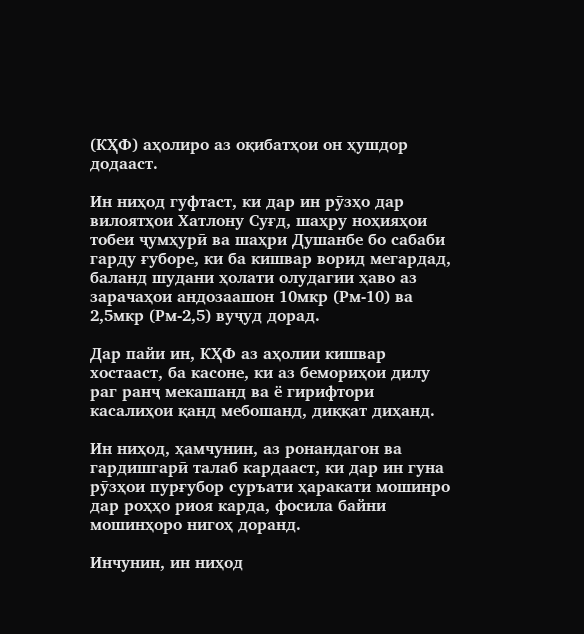(КҲФ) аҳолиро аз оқибатҳои он ҳушдор додааст.

Ин ниҳод гуфтаст, ки дар ин рӯзҳо дар вилоятҳои Хатлону Суғд, шаҳру ноҳияҳои тобеи ҷумҳурӣ ва шаҳри Душанбе бо сабаби гарду ғуборе, ки ба кишвар ворид мегардад, баланд шудани ҳолати олудагии ҳаво аз зарачаҳои андозаашон 10мкр (Рм-10) ва 2,5мкр (Рм-2,5) вуҷуд дорад.

Дар пайи ин, КҲФ аз аҳолии кишвар хостааст, ба касоне, ки аз бемориҳои дилу раг ранҷ мекашанд ва ё гирифтори касалиҳои қанд мебошанд, диққат диҳанд.

Ин ниҳод, ҳамчунин, аз ронандагон ва гардишгарӣ талаб кардааст, ки дар ин гуна рӯзҳои пурғубор суръати ҳаракати мошинро дар роҳҳо риоя карда, фосила байни мошинҳоро нигоҳ доранд.

Инчунин, ин ниҳод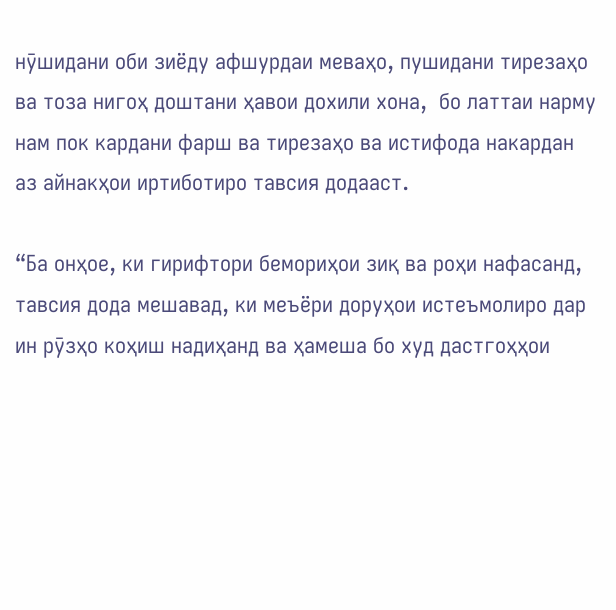нӯшидани оби зиёду афшурдаи меваҳо, пушидани тирезаҳо ва тоза нигоҳ доштани ҳавои дохили хона,  бо латтаи нарму нам пок кардани фарш ва тирезаҳо ва истифода накардан аз айнакҳои иртиботиро тавсия додааст.

“Ба онҳое, ки гирифтори бемориҳои зиқ ва роҳи нафасанд, тавсия дода мешавад, ки меъёри доруҳои истеъмолиро дар ин рӯзҳо коҳиш надиҳанд ва ҳамеша бо худ дастгоҳҳои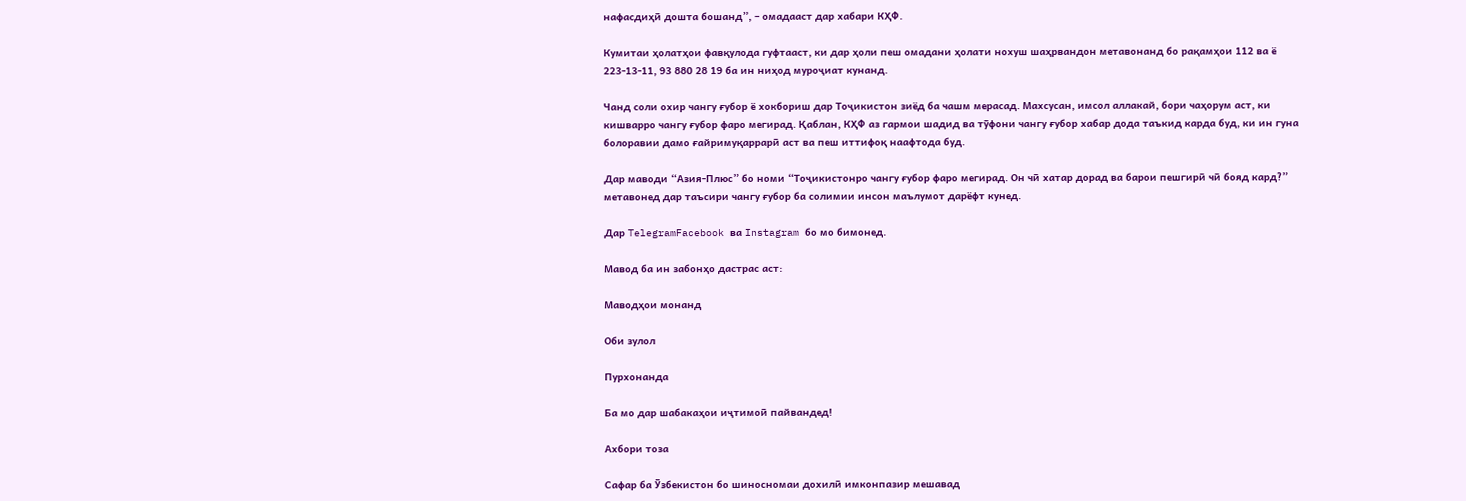нафасдиҳӣ дошта бошанд”, – омадааст дар хабари КҲФ.

Кумитаи ҳолатҳои фавқулода гуфтааст, ки дар ҳоли пеш омадани ҳолати нохуш шаҳрвандон метавонанд бо рақамҳои 112 ва ё 223-13-11, 93 880 28 19 ба ин ниҳод муроҷиат кунанд.

Чанд соли охир чангу ғубор ё хокбориш дар Тоҷикистон зиёд ба чашм мерасад. Махсусан, имсол аллакай, бори чаҳорум аст, ки кишварро чангу ғубор фаро мегирад. Қаблан, КҲФ аз гармои шадид ва тӯфони чангу ғубор хабар дода таъкид карда буд, ки ин гуна болоравии дамо ғайримуқаррарӣ аст ва пеш иттифоқ наафтода буд.

Дар маводи “Азия-Плюс” бо номи “Тоҷикистонро чангу ғубор фаро мегирад. Он чӣ хатар дорад ва барои пешгирӣ чӣ бояд кард?” метавонед дар таъсири чангу ғубор ба солимии инсон маълумот дарёфт кунед.

Дар TelegramFacebook ва Instagram бо мо бимонед.

Мавод ба ин забонҳо дастрас аст:

Маводҳои монанд

Оби зулол

Пурхонанда

Ба мо дар шабакаҳои иҷтимоӣ пайвандед!

Ахбори тоза

Сафар ба Ӯзбекистон бо шиносномаи дохилӣ имконпазир мешавад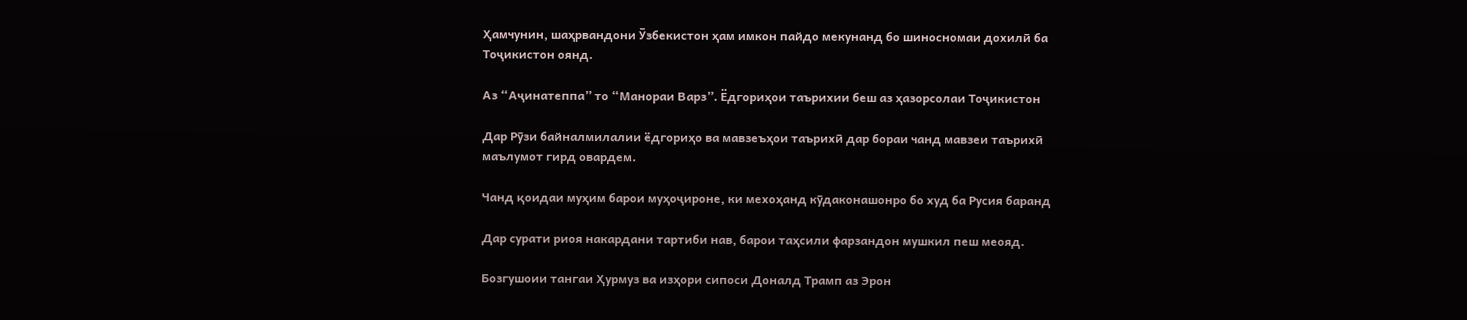Ҳамчунин, шаҳрвандони Ӯзбекистон ҳам имкон пайдо мекунанд бо шиносномаи дохилӣ ба Тоҷикистон оянд.

Аз “Аҷинатеппа” то “Манораи Варз”. Ёдгориҳои таърихии беш аз ҳазорсолаи Тоҷикистон

Дар Рӯзи байналмилалии ёдгориҳо ва мавзеъҳои таърихӣ дар бораи чанд мавзеи таърихӣ маълумот гирд овардем.

Чанд қоидаи муҳим барои муҳоҷироне, ки мехоҳанд кӯдаконашонро бо худ ба Русия баранд

Дар сурати риоя накардани тартиби нав, барои таҳсили фарзандон мушкил пеш меояд.

Бозгушоии тангаи Ҳурмуз ва изҳори сипоси Доналд Трамп аз Эрон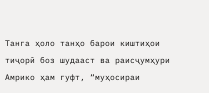Танга ҳоло танҳо барои киштиҳои тиҷорӣ боз шудааст ва раисҷумҳури Амрико ҳам гуфт, “муҳосираи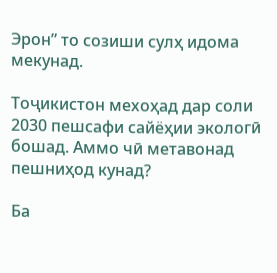Эрон” то созиши сулҳ идома мекунад.

Тоҷикистон мехоҳад дар соли 2030 пешсафи сайёҳии экологӣ бошад. Аммо чӣ метавонад пешниҳод кунад?

Ба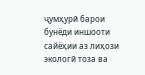ҷумҳурӣ барои бунёди иншооти сайёҳии аз лиҳози экологӣ тоза ва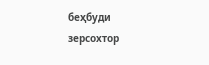беҳбуди зерсохтор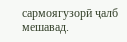сармоягузорӣ ҷалб мешавад.